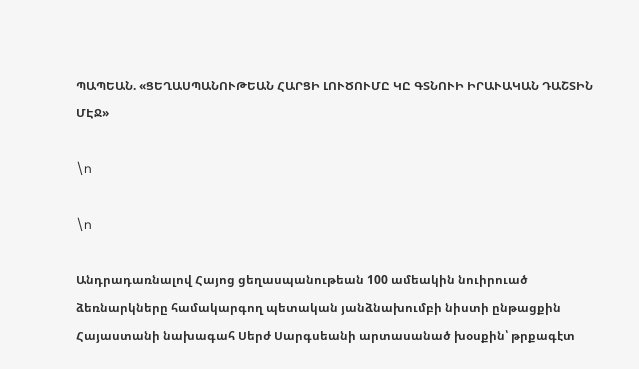ՊԱՊԵԱՆ. «ՑԵՂԱՍՊԱՆՈՒԹԵԱՆ ՀԱՐՑԻ ԼՈՒԾՈՒՄԸ ԿԸ ԳՏՆՈՒԻ ԻՐԱՒԱԿԱՆ ԴԱՇՏԻՆ ՄԷՋ»

\n

\n

Անդրադառնալով Հայոց ցեղասպանութեան 100 ամեակին նուիրուած ձեռնարկները համակարգող պետական յանձնախումբի նիստի ընթացքին Հայաստանի նախագահ Սերժ Սարգսեանի արտասանած խօսքին՝ թրքագէտ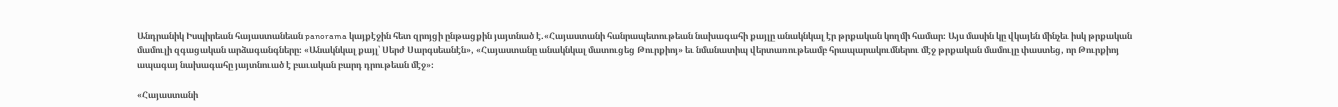Անդրանիկ Իսպիրեան հայաստանեան panorama կայքէջին հետ զրոյցի ընթացքին յայտնած է.«Հայաստանի հանրապետութեան նախագահի քայլը անակնկալ էր թրքական կողմի համար։ Այս մասին կը վկայեն մինչեւ իսկ թրքական մամուլի զգացական արձագանգները։ «Անակնկալ քայլ՝ Սերժ Սարգսեանէն», «Հայաստանը անակնկալ մատուցեց Թուրքիոյ» եւ նմանատիպ վերտառութեամբ հրապարակումներու մէջ թրքական մամուլը փաստեց, որ Թուրքիոյ ապագայ նախագահը յայտնուած է բաւական բարդ դրութեան մէջ»։

«Հայաստանի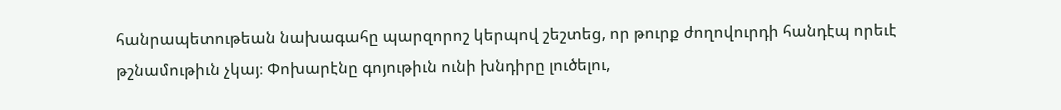հանրապետութեան նախագահը պարզորոշ կերպով շեշտեց, որ թուրք ժողովուրդի հանդէպ որեւէ թշնամութիւն չկայ։ Փոխարէնը գոյութիւն ունի խնդիրը լուծելու,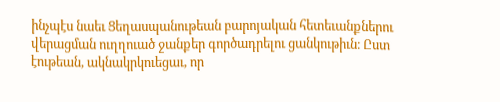ինչպէս նաեւ Ցեղասպանութեան բարոյական հետեւանքներու վերացման ուղղուած ջանքեր գործադրելու ցանկութիւն։ Ըստ էութեան, ակնակրկուեցաւ, որ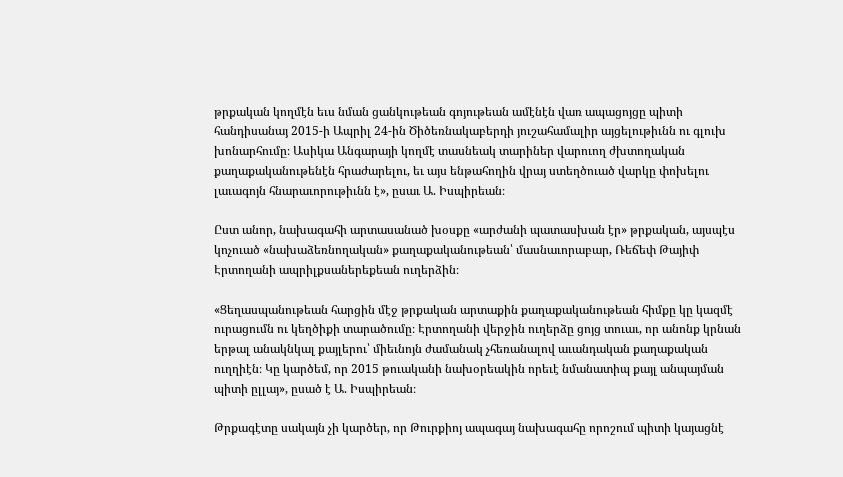թրքական կողմէն եւս նման ցանկութեան գոյութեան ամէնէն վառ ապացոյցը պիտի հանդիսանայ 2015-ի Ապրիլ 24-ին Ծիծեռնակաբերդի յուշահամալիր այցելութիւնն ու գլուխ խոնարհումը։ Ասիկա Անգարայի կողմէ տասնեակ տարիներ վարուող ժխտողական քաղաքականութենէն հրաժարելու, եւ այս ենթահողին վրայ ստեղծուած վարկը փոխելու լաւագոյն հնարաւորութիւնն է», ըսաւ Ա. Իսպիրեան։

Ըստ անոր, նախագահի արտասանած խօսքը «արժանի պատասխան էր» թրքական, այսպէս կոչուած «նախաձեռնողական» քաղաքականութեան՝ մասնաւորաբար, Ռեճեփ Թայիփ Էրտողանի ապրիլքսաներեքեան ուղերձին։

«Ցեղասպանութեան հարցին մէջ թրքական արտաքին քաղաքականութեան հիմքը կը կազմէ ուրացումն ու կեղծիքի տարածումը։ Էրտողանի վերջին ուղերձը ցոյց տուաւ, որ անոնք կրնան երթալ անակնկալ քայլերու՝ միեւնոյն ժամանակ չհեռանալով աւանդական քաղաքական ուղղիէն։ Կը կարծեմ, որ 2015 թուականի նախօրեակին որեւէ նմանատիպ քայլ անպայման պիտի ըլլայ», ըսած է Ա. Իսպիրեան։

Թրքագէտը սակայն չի կարծեր, որ Թուրքիոյ ապագայ նախագահը որոշում պիտի կայացնէ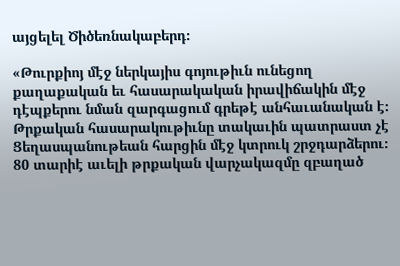այցելել Ծիծեռնակաբերդ։

«Թուրքիոյ մէջ ներկայիս գոյութիւն ունեցող քաղաքական եւ հասարակական իրավիճակին մէջ դէպքերու նման զարգացում գրեթէ անհաւանական է։ Թրքական հասարակութիւնը տակաւին պատրաստ չէ Ցեղասպանութեան հարցին մէջ կտրուկ շրջդարձերու։ 80 տարիէ աւելի թրքական վարչակազմը զբաղած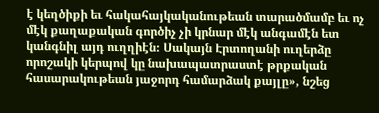է կեղծիքի եւ հակահայկականութեան տարածմամբ եւ ոչ մէկ քաղաքական գործիչ չի կրնար մէկ անգամէն ետ կանգնիլ այդ ուղղիէն։ Սակայն Էրտողանի ուղերձը որոշակի կերպով կը նախապատրաստէ թրքական հասարակութեան յաջորդ համարձակ քայլը», նշեց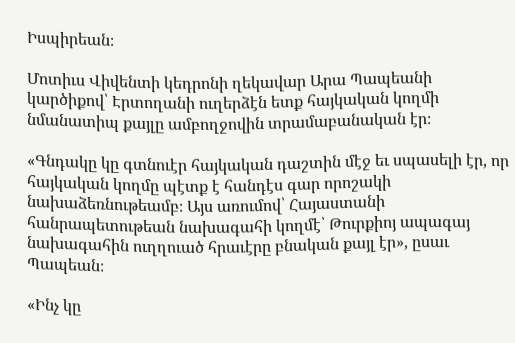Իսպիրեան։

Մոտիւս Վիվենտի կեդրոնի ղեկավար Արա Պապեանի կարծիքով՝ Էրտողանի ուղերձէն ետք հայկական կողմի նմանատիպ քայլը ամբողջովին տրամաբանական էր։

«Գնդակը կը գտնուէր հայկական դաշտին մէջ եւ սպասելի էր, որ հայկական կողմը պէտք է հանդէս գար որոշակի նախաձեռնութեամբ։ Այս առումով՝ Հայաստանի հանրապետութեան նախագահի կողմէ՝ Թուրքիոյ ապագայ նախագահին ուղղուած հրաւէրը բնական քայլ էր», ըսաւ Պապեան։

«Ինչ կը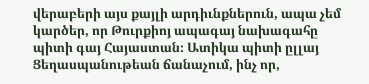վերաբերի այս քայլի արդիւնքներուն, ապա չեմ կարծեր, որ Թուրքիոյ ապագայ նախագահը պիտի գայ Հայաստան։ Ատիկա պիտի ըլլայ Ցեղասպանութեան ճանաչում, ինչ որ,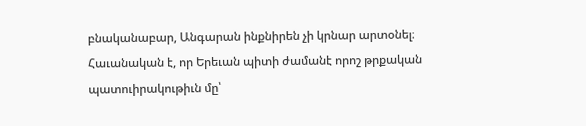բնականաբար, Անգարան ինքնիրեն չի կրնար արտօնել։ Հաւանական է, որ Երեւան պիտի ժամանէ որոշ թրքական պատուիրակութիւն մը՝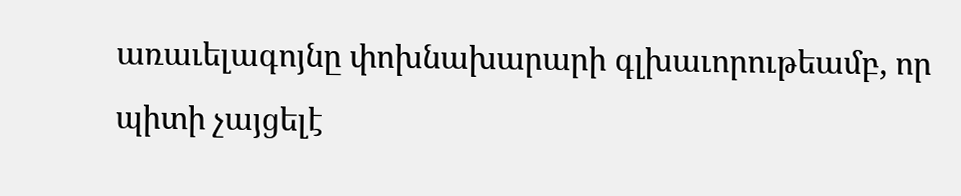առաւելագոյնը փոխնախարարի գլխաւորութեամբ, որ պիտի չայցելէ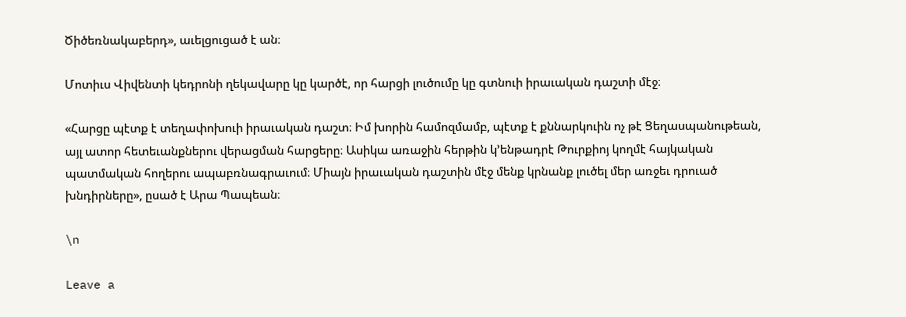Ծիծեռնակաբերդ», աւելցուցած է ան։

Մոտիւս Վիվենտի կեդրոնի ղեկավարը կը կարծէ, որ հարցի լուծումը կը գտնուի իրաւական դաշտի մէջ։

«Հարցը պէտք է տեղափոխուի իրաւական դաշտ։ Իմ խորին համոզմամբ, պէտք է քննարկուին ոչ թէ Ցեղասպանութեան, այլ ատոր հետեւանքներու վերացման հարցերը։ Ասիկա առաջին հերթին կ՚ենթադրէ Թուրքիոյ կողմէ հայկական պատմական հողերու ապաբռնագրաւում։ Միայն իրաւական դաշտին մէջ մենք կրնանք լուծել մեր առջեւ դրուած խնդիրները», ըսած է Արա Պապեան։

\n

Leave a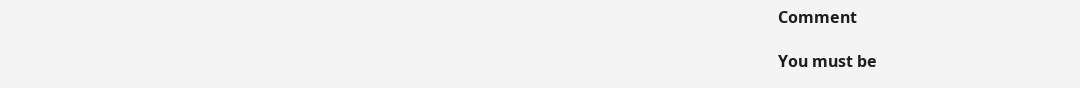Comment

You must be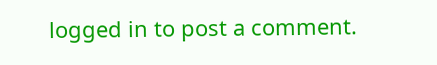logged in to post a comment.